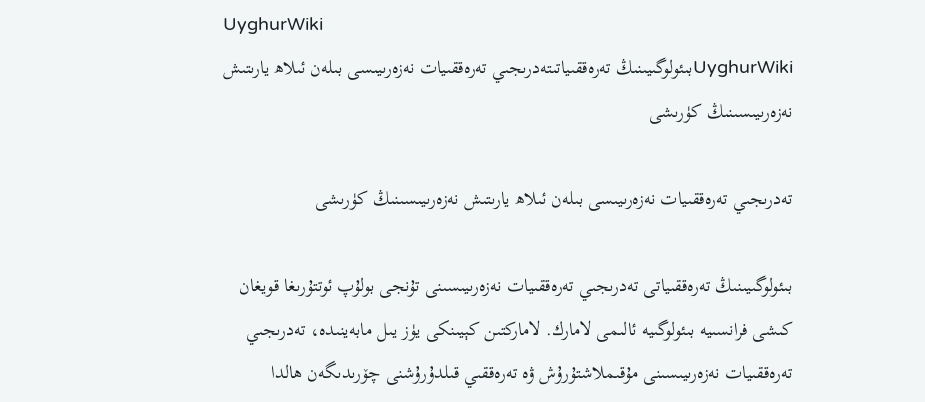UyghurWiki
UyghurWikiبىئولوگىيىنىڭ تەرەققىياتىتەدرىجىي تەرەققىيات نەزەرىيىسى بىلەن ئىلاھ يارىتىش نەزەرىيىسىنىڭ كۈرىشى

تەدرىجىي تەرەققىيات نەزەرىيىسى بىلەن ئىلاھ يارىتىش نەزەرىيىسىنىڭ كۈرىشى

بىئولوگىيىنىڭ تەرەققىياتى تەدرىجىي تەرەققىيات نەزەرىيىسىنى تۇنجى بولۇپ ئوتتۇرىغا قويغان كىشى فرانسىيە بىئولوگىيە ئالىمى لامارك. لاماركتىن كېيىنكى يۈز يىل مابەينىدە، تەدرىجىي تەرەققىيات نەزەرىيىسىنى مۇقىملاشتۇرۇش ۋە تەرەققىي قىلدۇرۇشنى چۆرىدىگەن ھالدا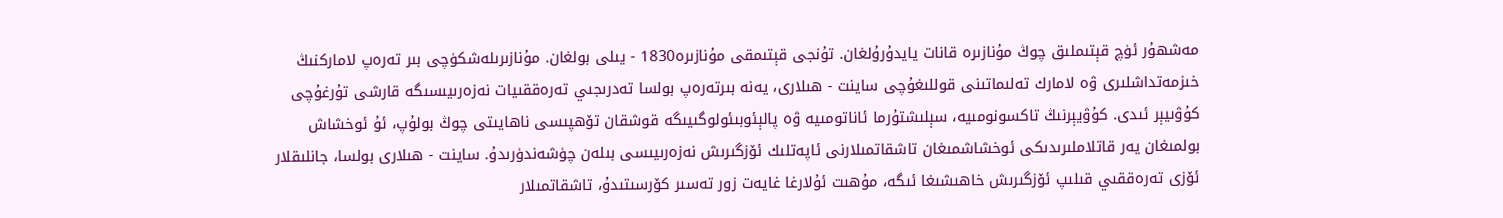مەشھۇر ئۈچ قېتىملىق چوڭ مۇنازىرە قانات يايدۇرۇلغان. تۇنجى قېتىمقى مۇنازىرە1830 - يىلى بولغان. مۇنازىرىلەشكۈچى بىر تەرەپ لاماركنىڭ خىزمەتداشلىرى ۋە لامارك تەلىماتىنى قوللىغۇچى ساينت - ھىلارى، يەنە بىرتەرەپ بولسا تەدرىجىي تەرەققىيات نەزەرىيىسىگە قارشى تۇرغۇچى كۇۋىيېر ئىدى. كۇۋيېرنىڭ تاكسونومىيە، سېلىشتۇرما ئاناتومىيە ۋە پالېئوبىئولوگىيىگە قوشقان تۆھپىسى ناھايىتى چوڭ بولۇپ، ئۇ ئوخشاش بولمىغان يەر قاتلاملىرىدىكى ئوخشاشمىغان تاشقاتمىلارنى ئاپەتلىك ئۆزگىرىش نەزەرىيىسى بىلەن چۈشەندۈرىدۇ. ساينت - ھىلارى بولسا، جانلىقلار ئۆزى تەرەققىي قىلىپ ئۆزگىرىش خاھىشىغا ئىگە، مۇھىت ئۇلارغا غايەت زور تەسىر كۆرسىتىدۇ، تاشقاتمىلار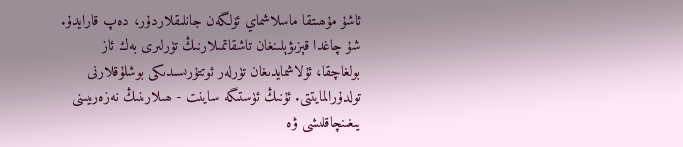ئاشۇ مۇھىتقا ماسلاشماي ئۆلگەن جانلىقلاردۇر، دەپ قارايدۇ. شۇ چاغدا قېزىۋېلىنغان تاشقاتمىلارنىڭ تۈرلىرى بەك ئاز بولغاچقا، ئۇلاشمايدىغان تۈرلەر ئوتتۇرىسىدىكى بوشلۇقلارنى تولدۇرالمايتتى. ئۇنىڭ ئۈستىگە ساينت - ھىلارىنىڭ نەزەرىيىنى يىغىنچاقلىشى ۋە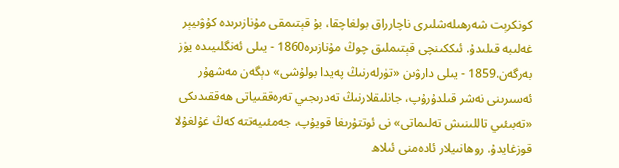كونكرېت شەرھىلەشلىرى ناچارراق بولغاچقا، بۇ قېتىمقى مۇنازىرىدە كۇۋىيېر غەلىبە قىلىدۇ. ئىككىنچى قېتىملىق چوڭ مۇنازىرە1860 - يىلى ئەنگلىيىدە يۈز بەرگەن.1859 - يىلى دارۋىن «تۈرلەرنىڭ پەيدا بولۇشى» دېگەن مەشھۇر ئەسىرىنى نەشر قىلدۇرۇپ، جانلىقلارنىڭ تەدرىجىي تەرەققىياتى ھەققىدىكى «تەبىئىي تاللىنىش تەلىماتى» نى ئوتتۇرىغا قويۇپ، جەمئىيەتتە كەڭ غۇلغۇلا قوزغايدۇ. روھانىيلار ئادەمنى ئىلاھ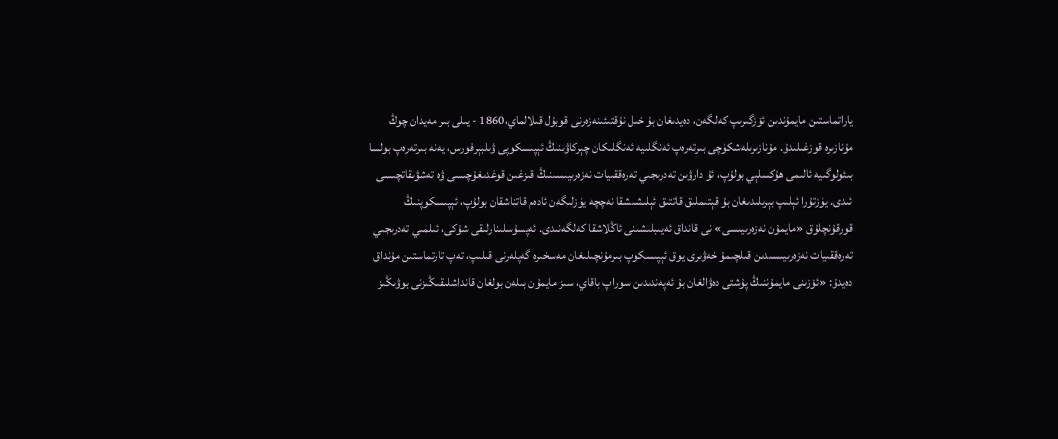ياراتماستىن مايمۇندىن ئۆزگىرىپ كەلگەن، دەيدىغان بۇ خىل نۇقتىئىنەزەرنى قوبۇل قىلالماي،1860 - يىلى بىر مەيدان چوڭ مۇنازىرە قوزغىلىدۇ. مۇنازىرىلەشكۈچى بىرتەرەپ ئەنگلىيە ئەنگلىكان چېركاۋىنىڭ ئېپىسكوپى ۋىلبېرفورس، يەنە بىرتەرەپ بولسا بىئولوگىيە ئالىمى ھۇكسلېي بولۇپ، ئۇ دارۋىن تەدرىجىي تەرەققىيات نەزەرىيىسىنىڭ قىزغىن قوغدىغۇچىسى ۋە تەشۋىقاتچىسى ئىدى. يۈزتۇرا ئېلىپ بېرىلىدىغان بۇ قېتىملىق قاتتىق ئېلىشىشقا نەچچە يۈزلىگەن ئادەم قاتناشقان بولۇپ، ئېپىسكوپنىڭ قورقۇنچلۇق «مايمۇن نەزەرىيىسى» نى قانداق ئەيىبلىشىنى ئاڭلاشقا كەلگەنىدى. ئەپسۇسلىنارلىقى شۇكى، ئىلمىي تەدرىجىي تەرەققىيات نەزەرىيىسىدىن قىلچىمۇ خەۋىرى يوق ئېپىسكوپ بىرمۇنچىلىغان مەسخىرە گەپلەرنى قىلىپ، تەپ تارتماستىن مۇنداق دەيدۇ: «ئۆزىنى مايمۇننىڭ پۇشتى دەۋالغان بۇ ئەپەندىدىن سوراپ باقاي، سىز مايمۇن بىلەن بولغان قانداشلىقىڭىزنى بوۋىڭىز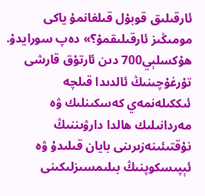ئارقىلىق قوبۇل قىلغانمۇ ياكى مومىڭىز ئارقىلىقمۇ؟» دەپ سورايدۇ. ھۇكسلېي700 دىن ئارتۇق قارشى تۇرغۇچىنىڭ ئالدىدا قىلچە ئىككىلەنمەي كەسكىنلىك ۋە مەردانىلىك ھالدا دارۋىننىڭ نۇقتىئىنەزىرىنى بايان قىلىدۇ ۋە ئېپىسكوپنىڭ بىلىمسىزلىكىنى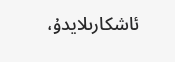ئاشكارىلايدۇ،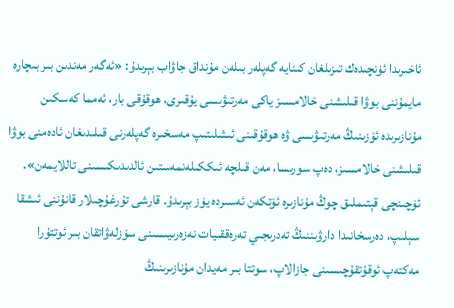ئاخىرىدا ئۈنچىدەك تىزىلغان كىنايە گەپلەر بىلەن مۇنداق جاۋاب بېرىدۇ: «ئەگەر مەندىن بىر بىچارە مايمۇننى بوۋا قىلىشنى خالامسىز ياكى مەرتىۋىسى يۇقىرى، ھوقۇقى بار، ئەمما كەسكىن مۇنازىرىدە ئۆزىنىڭ مەرتىۋىسى ۋە ھوقۇقىنى ئىشلىتىپ مەسخىرە گەپلەرنى قىلىدىغان ئادەمنى بوۋا قىلىشنى خالامسىز، دەپ سورىسا، مەن قىلچە ئىككىلەنمەستىن ئالدىدىكىسىنى تاللايمەن». ئۈچىنچى قېتىملىق چوڭ مۇنازىرە ئۆتكەن ئەسىردە يۈز بېرىدۇ. قارشى تۇرغۇچىلار قانۇننى ئىشقا سېلىپ، دەرسخانىدا دارۋىننىڭ تەدرىجىي تەرەققىيات نەزەرىيىسىنى سۆزلەۋاتقان بىر ئوتتۇرا مەكتەپ ئوقۇتقۇچىسىنى جازالاپ، سوتتا بىر مەيدان مۇنازىرىنىڭ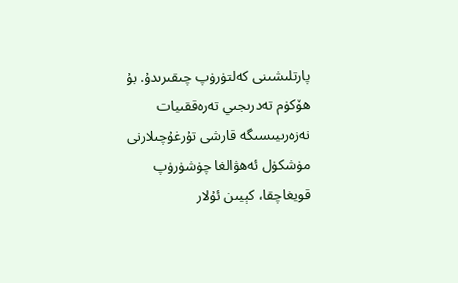پارتلىشىنى كەلتۈرۈپ چىقىرىدۇ. بۇ ھۆكۈم تەدرىجىي تەرەققىيات نەزەرىيىسىگە قارشى تۇرغۇچىلارنى مۈشكۈل ئەھۋالغا چۈشۈرۈپ قويغاچقا، كېيىن ئۇلار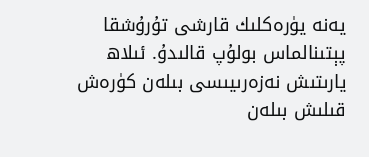يەنە يۈرەكلىك قارشى تۇرۇشقا پېتىنالماس بولۇپ قالىدۇ. ئىلاھ يارىتىش نەزەرىيىسى بىلەن كۈرەش قىلىش بىلەن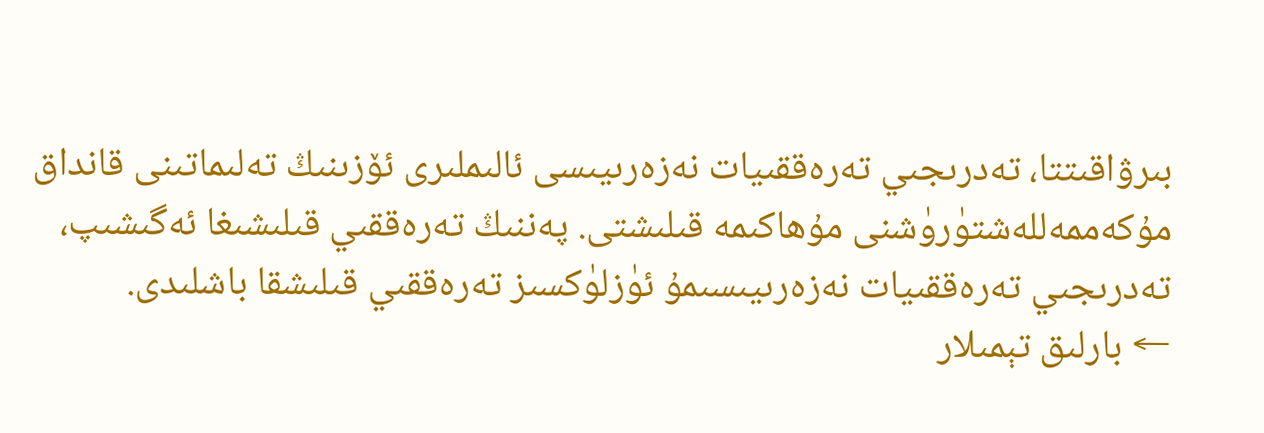بىرۋاقىتتا، تەدرىجىي تەرەققىيات نەزەرىيىسى ئالىملىرى ئۆزىنىڭ تەلىماتىنى قانداق مۇكەممەللەشتۈرۈشنى مۇھاكىمە قىلىشتى. پەننىڭ تەرەققىي قىلىشىغا ئەگىشىپ، تەدرىجىي تەرەققىيات نەزەرىيىسىمۇ ئۈزلۈكسىز تەرەققىي قىلىشقا باشلىدى.
← بارلىق تېمىلار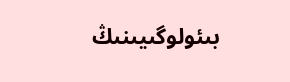بىئولوگىيىنىڭ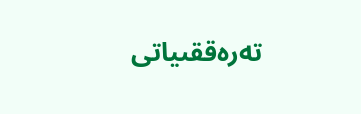تەرەققىياتى